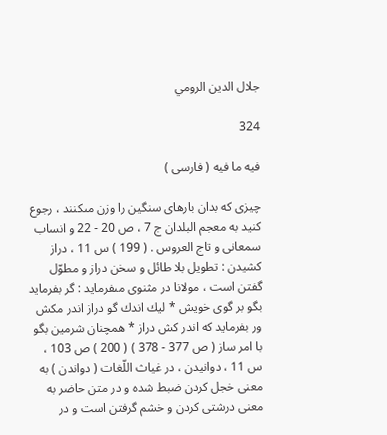جلال الدين الرومي

324

فيه ما فيه ( فارسى )

چيزى كه بدان بارهاى سنگين را وزن مىكنند ، رجوع كنيد به معجم البلدان ج 7 ، ص 20 - 22 و انساب سمعانى و تاج العروس . ( 199 ) س 11 ، دراز كشيدن : تطويل بلا طائل و سخن دراز و مطوّل گفتن است ، مولانا در مثنوى مىفرمايد : گر بفرمايد بگو بر گوى خويش * ليك اندك گو دراز اندر مكش ور بفرمايد كه اندر كش دراز * همچنان شرمين بگو با امر ساز ( ص 377 - 378 ) ( 200 ) ص 103 ، س 11 ، دوانيدن ، در غياث اللّغات ( دواندن ) به معنى خجل كردن ضبط شده و در متن حاضر به معنى درشتى كردن و خشم گرفتن است و در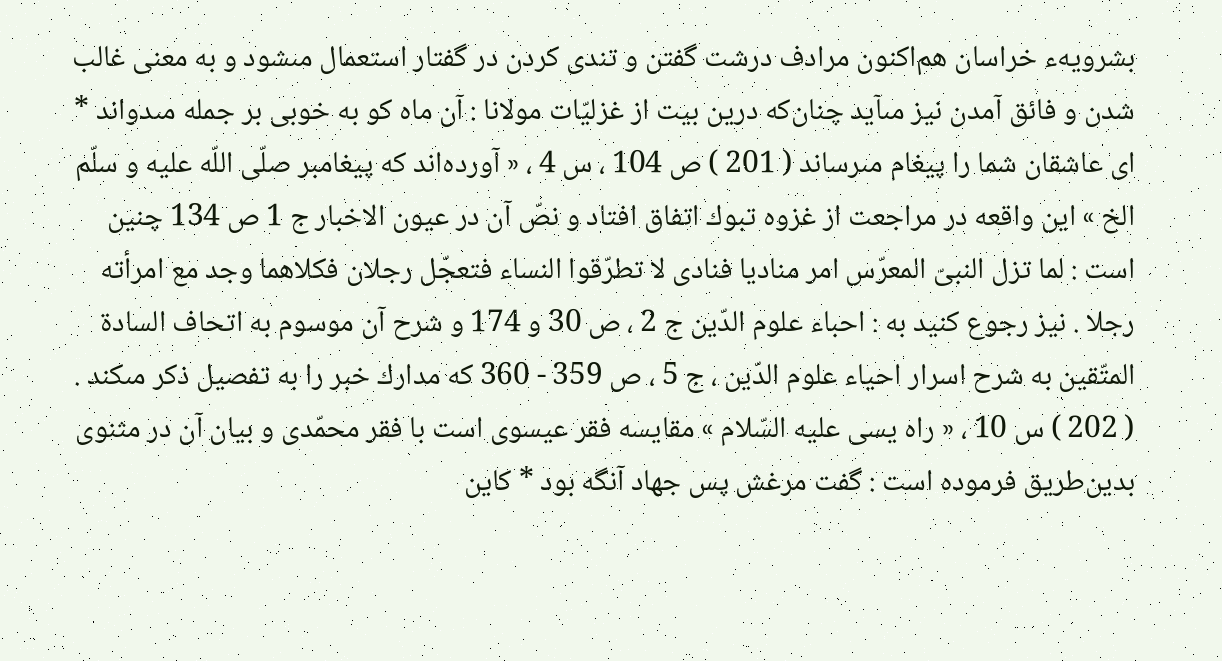بشرويهء خراسان هم‌اكنون مرادف درشت گفتن و تندى كردن در گفتار استعمال مىشود و به معنى غالب شدن و فائق آمدن نيز مىآيد چنان‌كه درين بيت از غزليّات مولانا : آن ماه كو به خوبى بر جمله مىدواند * اى عاشقان شما را پيغام مىرساند ( 201 ) ص 104 ، س 4 ، « آورده‌اند كه پيغامبر صلّى اللّه عليه و سلّم الخ » اين واقعه در مراجعت از غزوه تبوك اتفاق افتاد و نصّ آن در عيون الاخبار ج 1 ص 134 چنين است : لما تزل النبىّ المعرّس امر مناديا فنادى لا تطرّقوا النساء فتعجّل رجلان فكلاهما وجد مع امرأته رجلا . نيز رجوع كنيد به : احباء علوم الدّين ج 2 ، ص 30 و 174 و شرح آن موسوم به اتحاف السادة المتّقين به شرح اسرار احياء علوم الدّين ، ج 5 ، ص 359 - 360 كه مدارك خبر را به تفصيل ذكر مىكند . ( 202 ) س 10 ، « راه يسى عليه السّلام » مقايسه فقر عيسوى است با فقر محمّدى و بيان آن در مثنوى بدين‌طريق فرموده است : گفت مرغش پس جهاد آنگه بود * كاين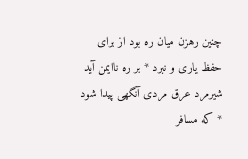چنين رهزن ميان ره بود از براى حفظ يارى و نبرد * بر ره ناايمن آيد شيرمرد عرق مردى آنگهى پيدا شود * كه مسافر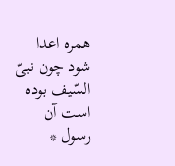همره اعدا شود چون نبىّ السّيف بوده است آن رسول *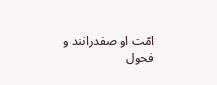امّت او صفدرانند و فحول